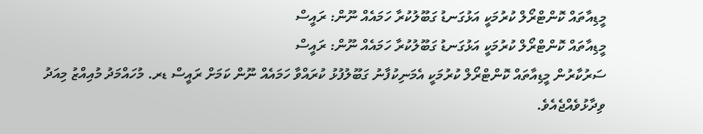މީޑިއާތައް ކޮންޓްރޯލް ކުރުމަކީ އަޅުގަނޑު ގަބޫލުކުރާ ހަމައެއް ނޫން: ރައީސް
މީޑިއާތައް ކޮންޓްރޯލް ކުރުމަކީ އަޅުގަނޑު ގަބޫލުކުރާ ހަމައެއް ނޫން: ރައީސް
ސަރުކާރުން މީޑިއާތައް ކޮންޓްރޯލް ކުރުމަކީ އެމަނިކުފާނު ގަބޫލުފުޅު ކުރައްވާ ހަމައެއް ނޫން ކަމަށް ރައީސް ޑރ. މުހައްމަދު މުއިއްޒު މިއަދު ވިދާޅުވެއްޖެއެވެ.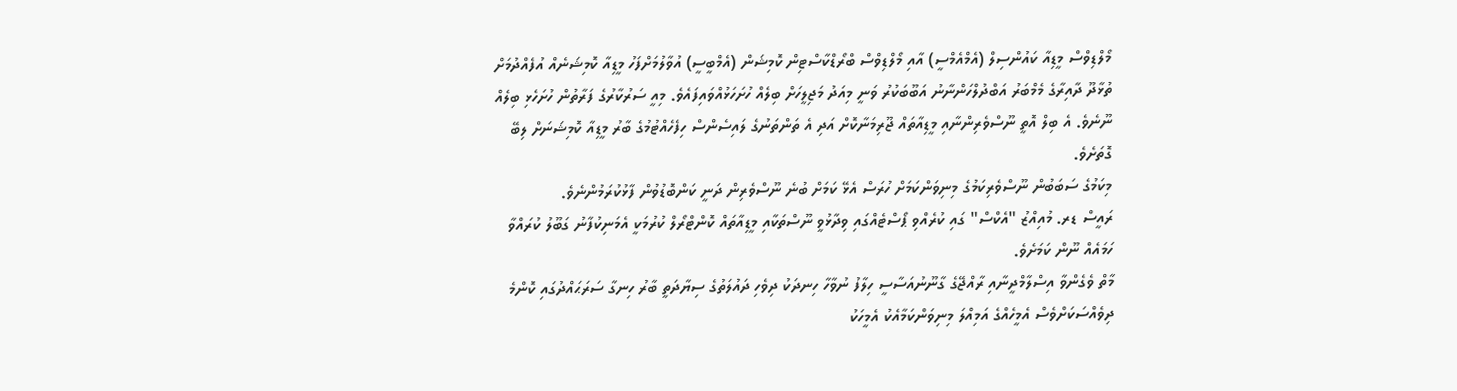މޯލްޑިވްސް މީޑިއާ ކައުންސިލް (އެމްއެމްސީ) އާއި މޯލްޑިވްސް ބްރޯޑްކާސްޓިން ކޮމިޝަން (އެމްބީސީ) އުވާލުމަށްފަހު މީޑިއާ ކޮމިޝަނެއް އުފެއްދުމަށް ތުޅާދޫ ދާއިރާގެ މެމްބަރު އަބްދުލްހަންނާނު އަބޫބަކުރު ވަނީ މިއަދު މަޖިލީހަށް ބިލެއް ހުށަހަޅުއްވައިފައެވެ. މިއީ ސަރުކާރުގެ ފަރާތުން ހުށަހެޅި ބިލެއް ނޫނެވެ. އެ ބިލް އޮތީ ނޫސްވެރިންނާއި މީޑިއާތައް ޖޫރިމަނާކޮށް އަދި އެ ތަންތަނުގެ ލައިސެންސް ހިފެހެއްޓުމުގެ ބާރު މީޑިއާ ކޮމިޝަނަށް ލިބޭ ގޮތަށެވެ.
މިކަމުގެ ސަބަބުން ނޫސްވެރިކަމުގެ މިނިވަންކަމަށް ހުރަސް އެޅޭ ކަމަށް ބުނެ ނޫސްވެރިން ދަނީ ކަންބޮޑުވުން ފާޅުކުރަމުންނެވެ.
ރައީސް ޑރ. މުއިއްޒު "އެކްސް" ގައި ކުރެއްވި ޕޯސްޓެއްގައި ވިދާޅުވީ ނޫސްތަކާއި މީޑިއާތައް ކޮންޓްރޯލް ކުރުމަކީ އެމަނިކުފާނު ގަބޫލު ކުރައްވާ ހަމައެއް ނޫން ކަމަށެވެ.
މާތް ވެގެންވާ އިސްލާމްދީނާއި ރާއްޖޭގެ ގާނޫނުއަސާސީ ހިލާފު ނުވާހާ ހިނދަކު ދިވެހި ދައުލަތުގެ ސިޔާދަތީ ބާރު ހިނގާ ސަރަޙައްދުގައި ކޮންމެ ދިވެއްސަކަށްވެސް އެމީހެއްގެ އަމިއްލަ މިނިވަންކަމާއެކު އެމީހަކު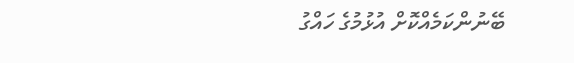ބޭނުންކަމެއްކޮށް އުޅުމުގެ ހައްގު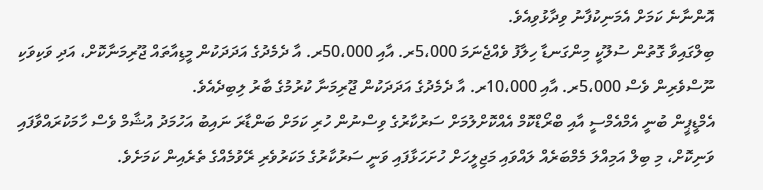އޮންނާނެ ކަމަށް އެމަނިކުފާނު ވިދާޅުވިއެވެ.
ބިލްގައިވާ ގޮތުން ސުލޫކީ މިންގަނޑާ ހިލާފު ވެއްޖެނަމަ 5،000ރ. އާއި 50،000ރ. އާ ދެމެދުގެ އަދަދަކުން މީޑިއާތައް ޖޫރިމަނާކޮށް، އަދި ވަކިވަކި ނޫސްވެރިން ވެސް 5،000ރ. އާއި 10،000ރ. އާ ދެމެދުގެ އަދަދަކުން ޖޫރިމަނާ ކުރުމުގެ ބާރު ލިބިދެއެވެ.
އެމްޑީޕީން ބުނީ އެމްއެމްސީ އާއި ބްރޯޑްކޮމް އެއްކޮށްލުމަށް ސަރުކާރުގެ ވިސްނުން ހުރި ކަމަށް ބަންޑާރަ ނައިބު އަހުމަދު އުޝާމް ވެސް ހާމަކުރައްވާފައި ވަނިކޮށް، މި ބިލް އަމިއްލަ މެމްބަރެއް ލައްވައި މަޖިލީހަށް ހުށަހަޅާފައި ވަނީ ސަރުކާރުގެ މަކަރުވެރި ރޭވުމެއްގެ ތެރެއިން ކަމަށެވެ.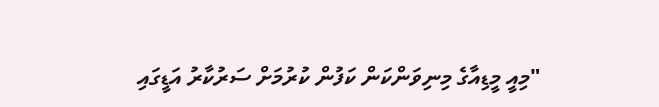"މިއީ މީޑިއާގެ މިނިވަންކަން ކަފުން ކުރުމަށް ސަރުކާރު އަޑީގައި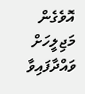އޮވެގެން މަޖިލީހަށް ވައްދާފައިވާ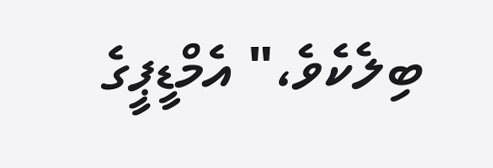ބިލެކެވެ،" އެމްޑީޕީގެ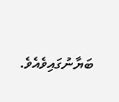ބަޔާނުގައިވެއެވެ.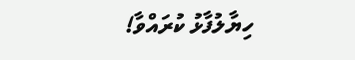ހިޔާލުފާޅު ކުރައްވާ!